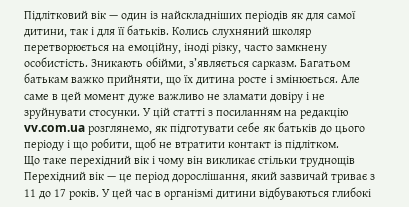Підлітковий вік — один із найскладніших періодів як для самої дитини, так і для її батьків. Колись слухняний школяр перетворюється на емоційну, іноді різку, часто замкнену особистість. Зникають обійми, з’являється сарказм. Багатьом батькам важко прийняти, що їх дитина росте і змінюється. Але саме в цей момент дуже важливо не зламати довіру і не зруйнувати стосунки. У цій статті з посиланням на редакцію vv.com.ua розглянемо, як підготувати себе як батьків до цього періоду і що робити, щоб не втратити контакт із підлітком.
Що таке перехідний вік і чому він викликає стільки труднощів
Перехідний вік — це період дорослішання, який зазвичай триває з 11 до 17 років. У цей час в організмі дитини відбуваються глибокі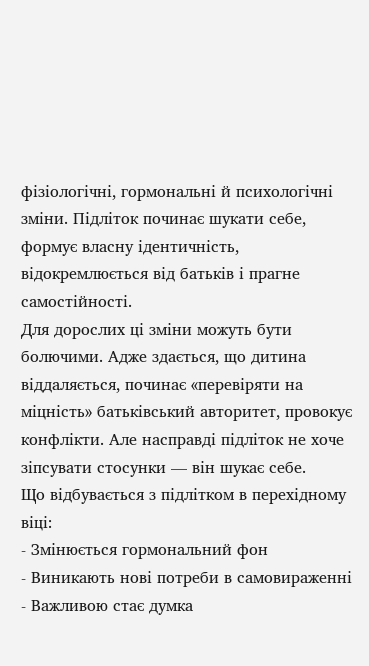фізіологічні, гормональні й психологічні зміни. Підліток починає шукати себе, формує власну ідентичність, відокремлюється від батьків і прагне самостійності.
Для дорослих ці зміни можуть бути болючими. Адже здається, що дитина віддаляється, починає «перевіряти на міцність» батьківський авторитет, провокує конфлікти. Але насправді підліток не хоче зіпсувати стосунки — він шукає себе.
Що відбувається з підлітком в перехідному віці:
- Змінюється гормональний фон
- Виникають нові потреби в самовираженні
- Важливою стає думка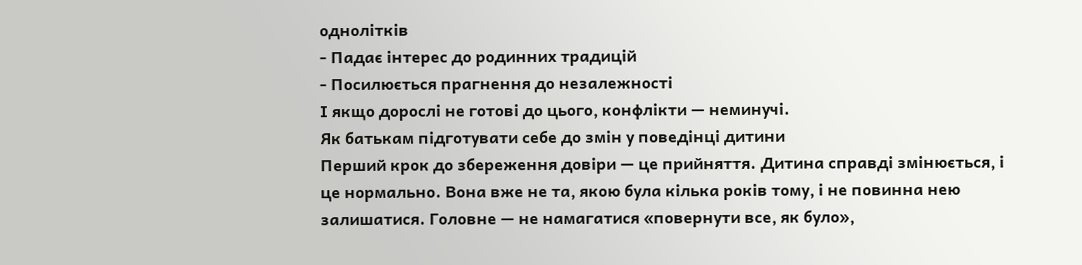однолітків
- Падає інтерес до родинних традицій
- Посилюється прагнення до незалежності
І якщо дорослі не готові до цього, конфлікти — неминучі.
Як батькам підготувати себе до змін у поведінці дитини
Перший крок до збереження довіри — це прийняття. Дитина справді змінюється, і це нормально. Вона вже не та, якою була кілька років тому, і не повинна нею залишатися. Головне — не намагатися «повернути все, як було»,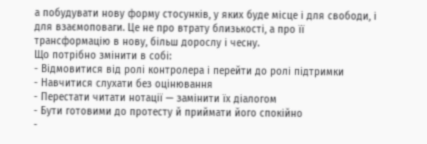а побудувати нову форму стосунків, у яких буде місце і для свободи, і для взаємоповаги. Це не про втрату близькості, а про її трансформацію в нову, більш дорослу і чесну.
Що потрібно змінити в собі:
- Відмовитися від ролі контролера і перейти до ролі підтримки
- Навчитися слухати без оцінювання
- Перестати читати нотації — замінити їх діалогом
- Бути готовими до протесту й приймати його спокійно
-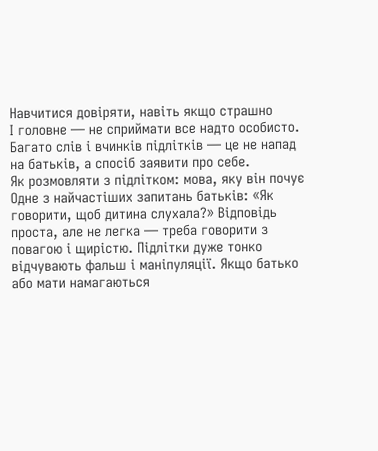Навчитися довіряти, навіть якщо страшно
І головне — не сприймати все надто особисто. Багато слів і вчинків підлітків — це не напад на батьків, а спосіб заявити про себе.
Як розмовляти з підлітком: мова, яку він почує
Одне з найчастіших запитань батьків: «Як говорити, щоб дитина слухала?» Відповідь проста, але не легка — треба говорити з повагою і щирістю. Підлітки дуже тонко відчувають фальш і маніпуляції. Якщо батько або мати намагаються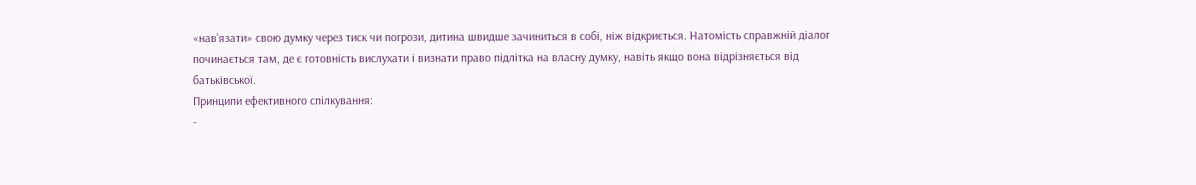«нав’язати» свою думку через тиск чи погрози, дитина швидше зачиниться в собі, ніж відкриється. Натомість справжній діалог починається там, де є готовність вислухати і визнати право підлітка на власну думку, навіть якщо вона відрізняється від батьківської.
Принципи ефективного спілкування:
-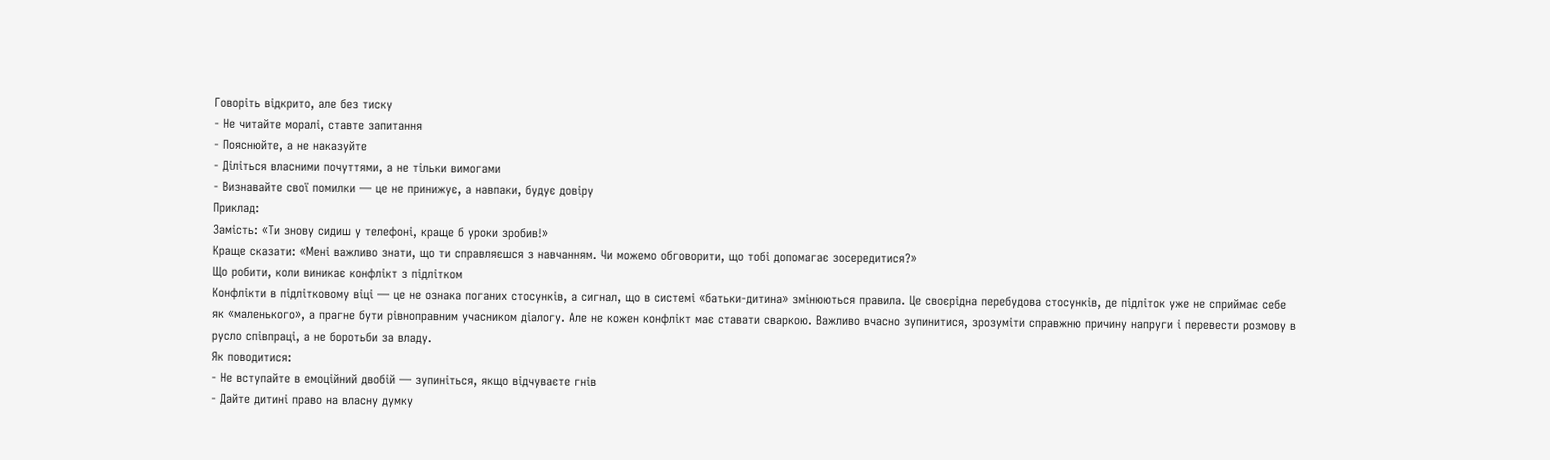Говоріть відкрито, але без тиску
- Не читайте моралі, ставте запитання
- Пояснюйте, а не наказуйте
- Діліться власними почуттями, а не тільки вимогами
- Визнавайте свої помилки — це не принижує, а навпаки, будує довіру
Приклад:
Замість: «Ти знову сидиш у телефоні, краще б уроки зробив!»
Краще сказати: «Мені важливо знати, що ти справляєшся з навчанням. Чи можемо обговорити, що тобі допомагає зосередитися?»
Що робити, коли виникає конфлікт з підлітком
Конфлікти в підлітковому віці — це не ознака поганих стосунків, а сигнал, що в системі «батьки-дитина» змінюються правила. Це своєрідна перебудова стосунків, де підліток уже не сприймає себе як «маленького», а прагне бути рівноправним учасником діалогу. Але не кожен конфлікт має ставати сваркою. Важливо вчасно зупинитися, зрозуміти справжню причину напруги і перевести розмову в русло співпраці, а не боротьби за владу.
Як поводитися:
- Не вступайте в емоційний двобій — зупиніться, якщо відчуваєте гнів
- Дайте дитині право на власну думку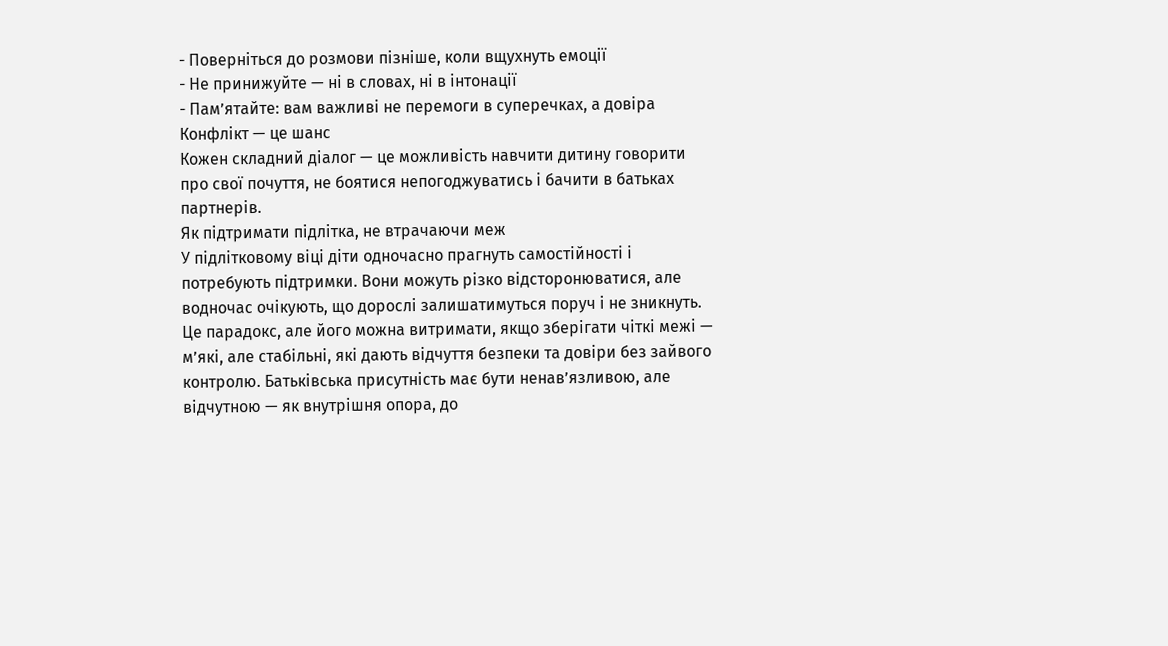- Поверніться до розмови пізніше, коли вщухнуть емоції
- Не принижуйте — ні в словах, ні в інтонації
- Пам’ятайте: вам важливі не перемоги в суперечках, а довіра
Конфлікт — це шанс
Кожен складний діалог — це можливість навчити дитину говорити про свої почуття, не боятися непогоджуватись і бачити в батьках партнерів.
Як підтримати підлітка, не втрачаючи меж
У підлітковому віці діти одночасно прагнуть самостійності і потребують підтримки. Вони можуть різко відсторонюватися, але водночас очікують, що дорослі залишатимуться поруч і не зникнуть. Це парадокс, але його можна витримати, якщо зберігати чіткі межі — м’які, але стабільні, які дають відчуття безпеки та довіри без зайвого контролю. Батьківська присутність має бути ненав’язливою, але відчутною — як внутрішня опора, до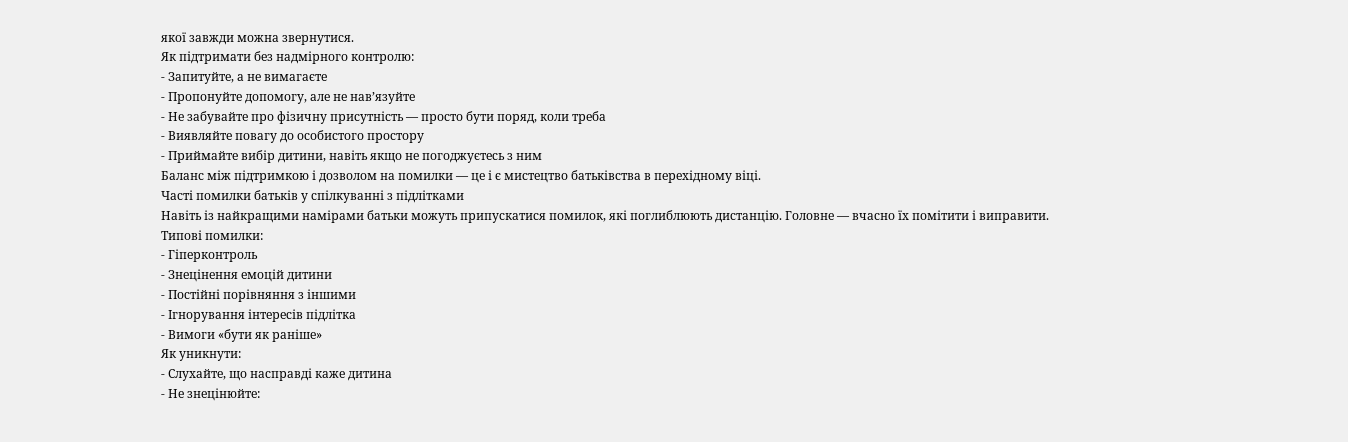якої завжди можна звернутися.
Як підтримати без надмірного контролю:
- Запитуйте, а не вимагаєте
- Пропонуйте допомогу, але не нав’язуйте
- Не забувайте про фізичну присутність — просто бути поряд, коли треба
- Виявляйте повагу до особистого простору
- Приймайте вибір дитини, навіть якщо не погоджуєтесь з ним
Баланс між підтримкою і дозволом на помилки — це і є мистецтво батьківства в перехідному віці.
Часті помилки батьків у спілкуванні з підлітками
Навіть із найкращими намірами батьки можуть припускатися помилок, які поглиблюють дистанцію. Головне — вчасно їх помітити і виправити.
Типові помилки:
- Гіперконтроль
- Знецінення емоцій дитини
- Постійні порівняння з іншими
- Ігнорування інтересів підлітка
- Вимоги «бути як раніше»
Як уникнути:
- Слухайте, що насправді каже дитина
- Не знецінюйте: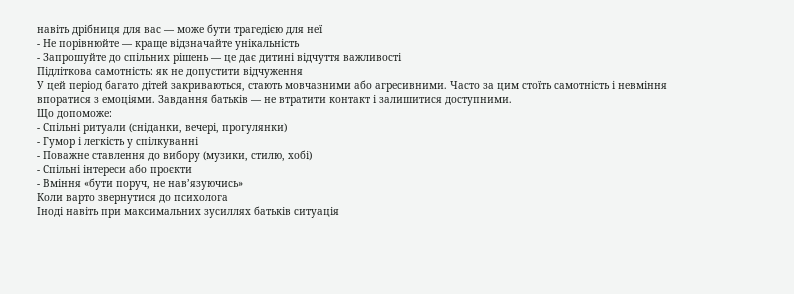навіть дрібниця для вас — може бути трагедією для неї
- Не порівнюйте — краще відзначайте унікальність
- Запрошуйте до спільних рішень — це дає дитині відчуття важливості
Підліткова самотність: як не допустити відчуження
У цей період багато дітей закриваються, стають мовчазними або агресивними. Часто за цим стоїть самотність і невміння впоратися з емоціями. Завдання батьків — не втратити контакт і залишитися доступними.
Що допоможе:
- Спільні ритуали (сніданки, вечері, прогулянки)
- Гумор і легкість у спілкуванні
- Поважне ставлення до вибору (музики, стилю, хобі)
- Спільні інтереси або проєкти
- Вміння «бути поруч, не нав’язуючись»
Коли варто звернутися до психолога
Іноді навіть при максимальних зусиллях батьків ситуація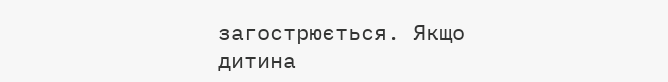загострюється. Якщо дитина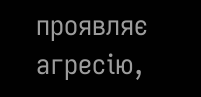проявляє агресію,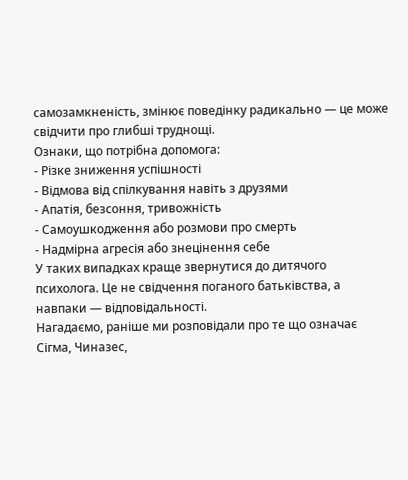самозамкненість, змінює поведінку радикально — це може свідчити про глибші труднощі.
Ознаки, що потрібна допомога:
- Різке зниження успішності
- Відмова від спілкування навіть з друзями
- Апатія, безсоння, тривожність
- Самоушкодження або розмови про смерть
- Надмірна агресія або знецінення себе
У таких випадках краще звернутися до дитячого психолога. Це не свідчення поганого батьківства, а навпаки — відповідальності.
Нагадаємо, раніше ми розповідали про те що означає Сігма, Чиназес,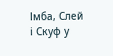Імба, Слей і Скуф у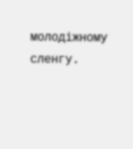молодіжному сленгу.